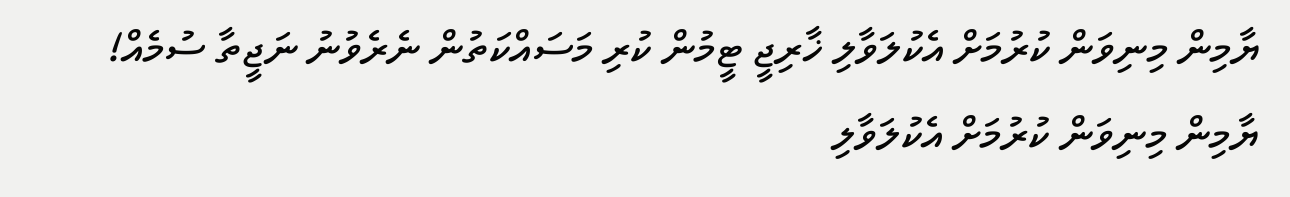ޔާމިން މިނިވަން ކުރުމަށް އެކުލަވާލި ޚާރިޖީ ޓީމުން ކުރި މަސައްކަތުން ނެރެވުނު ނަޖީތާ ސުމެއް!
ޔާމިން މިނިވަން ކުރުމަށް އެކުލަވާލި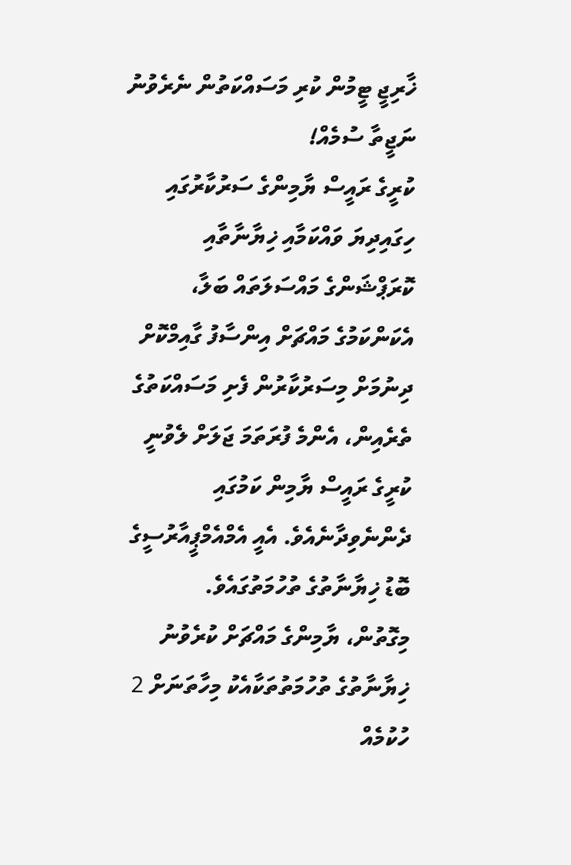ޚާރިޖީ ޓީމުން ކުރި މަސައްކަތުން ނެރެވުނު ނަޖީތާ ސުމެއް!
ކުރީގެ ރައީސް ޔާމިންގެ ސަރުކާރުގައި ހިގައިދިޔަ ވައްކަމާއި ޚިޔާނާތާއި ކޮރަޕްޝަންގެ މައްސަލަތައް ބަލާ، އެކަންކަމުގެ މައްޗަށް އިންސާފު ގާއިމްކޮށް ދިނުމަށް މިސަރުކާރުން ފެށި މަސައްކަތުގެ ތެރެއިން، އެންމެ ފުރަތަމަ ޖަލަށް ލެވުނީ ކުރީގެ ރައީސް ޔާމިން ކަމުގައި ދެންނެވިދާނެއެވެ. އެއީ އެމްއެމްޕީއާރުސީގެ ބޮޑު ޚިޔާނާތުގެ ތުހުމަތުގައެވެ.
މިގޮތުން، ޔާމިންގެ މައްޗަށް ކުރެވުނު ޚިޔާނާތުގެ ތުހުމަތުތަކާއެކު މިހާތަނަށް 2 ހުކުމެއް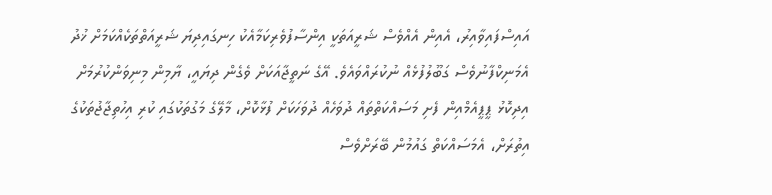އައިސްފައިވާއިރު، އެއިން އެއްވެސް ޝަރީއަތަކީ އިންސާފުވެރިކަމާއެކު ހިނގައިދިޔަ ޝަރީއަތްތަކެއްކަމަށް ޚުދު އެމަނިކްފާނުވެސް ގަބޫލުފުޅެއް ނުކުރައްވައެވެ. އޭގެ ނަތީޖާއަކަށް ވެގެން ދިޔައީ، ޔާމިން މިނިވަންކުރުމަށް އިދިކޮޅު ޕީޕީއެމްއިން ފެށި މަސައްކަތްތައް ދުވަހެއް ދުވަހަކަށް ފުޅާކޮށް، މާލޭގެ މަގުތަކުގައި ކުރި އިހުތިޖާޖުތަކުގެ އިތުރަށް، އެމަސައްކަތް ގައުމުން ބޭރަށްވެސް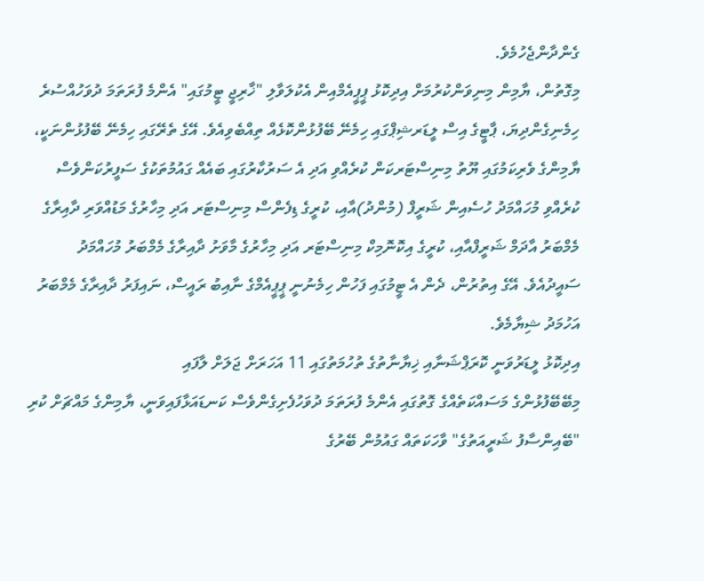ގެންދާންޖެހުމެވެ.
މިގޮތުން، ޔާމިން މިނިވަންކުރުމަށް އިދިކޮޅު ޕީޕީއެމްއިން އެކުލަވާލި "ޚާރިޖީ ޓީމުގައި" އެންމެ ފުރަތަމަ ދުވަހުއްސުރެ ހިމެނިގެންދިޔަ، ޕާޓީގެ އިސް ލީޑަރޝިޕްގައި ހިމެނޭ ބޭފުޅުންކޮޅެއް ތިއްބެވިއެވެ. އޭގެ ތެރޭގައި ހިމެނޭ ބޭފުޅުންނަކީ، ޔާމިންގެ ވެރިކަމުގައި ޔޫތު މިނިސްޓަރކަން ކުރެއްވި އަދި އެ ސަރުކާރުގައި ބައެއް ގައުމުތަކުގެ ސަފީރުކަންވެސް ކުރެއްވި މުހައްމަދު ހުސެއިން ޝަރީފް (މުންދު)އާއި، ކުރީގެ ޑިފެންސް މިނިސްޓަރ އަދި މިހާރުގެ މަޑުއްވަރި ދާއިރާގެ މެމްބަރު އާދަމް ޝަރީފްއާއި، ކުރީގެ އިކޮނޮމިކް މިނިސްޓަރ އަދި މިހާރުގެ މާވަށު ދާއިރާގެ މެމްބަރު މުހައްމަދު ސައީދުއެވެ. އޭގެ އިތުރުން، ދެން އެ ޓީމުގައި ފަހުން ހިމެނުނީ ޕީޕީއެމްގެ ނާއިބު ރައީސް، ނައިފަރު ދާއިރާގެ މެމްބަރު އަހުމަދު ޝިޔާމެވެ.
އިދިކޮޅު ލީޑަރުވަނީ ކޮރަޕްޝަނާއި ޚިޔާނާތުގެ ތުހުމަތުގައި 11 އަހަރަށް ޖަލަށް ލާފައި
މިބޭބޭފުޅުންގެ މަސައްކަތެއްގެ ގޮތުގައި އެންމެ ފުރަތަމަ ދުވަހުފެށިގެންވެސް ކަނޑައަޅާފައިވަނީ، ޔާމިންގެ މައްޗަށް ކުރި "ބޭއިންސާފު ޝަރީއަތުގެ" ވާހަކަތައް ގައުމުން ބޭރުގެ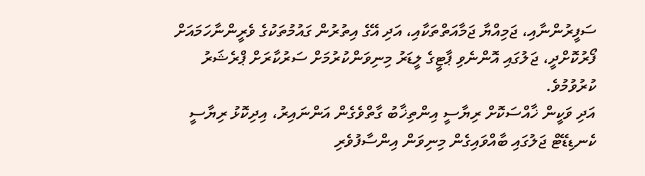ސަފީރުންނާއި، ޖަމިއްޔާ ޖަމާއަތްތަކާއި، އަދި އޭގެ އިތުރުން ގައުމުތަކުގެ ވެރީންނާހަމައަށް ފޯރުކޮށްދީ، ޖަލުގައި އޮންނެވި ޕާޓީގެ ލީޑަރު މިނިވަންކުރުމަށް ސަރުކާރަށް ޕްރެޝަރު ކުރުވުމުވެ.
އަދި ވަކީން ޚާއްސަކޮށް ރިޔާސީ އިންތިޚާބު ގާތްވެގެން އަންނައިރު، އިދިކޮޅު ރިޔާސީ ކެނޑިޑޭޓް ޖަލުގައި ބާއްވައިގެން މިނިވަން އިންސާފުވެރި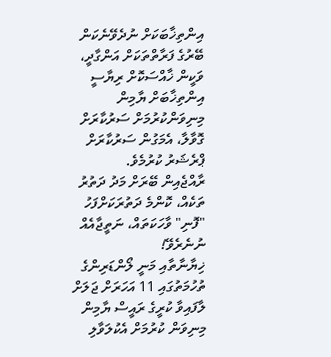އިންތިޚާބަކަށް ނުދެވޭނެކަން ބޭރުގެ ފަރާތްތަކަށް އަންގާދީ، ވަކީން ޚާއްސަކޮށް ރިޔާސީ އިންތިޚާބަށް ޔާމިން މިނިވަންކުރުމަށް ސަރުކާރަށް ގޮވާލާ، އެމަގުން ސަރުކާރަށް ޕްރެޝަރު ކުރުމެވެ.
ރާއްޖެއިން ބޭރަށް މަދު ދަތުރު ތަކެއް، ކޮންމެ ދަތުރަކަށްފަހު "ފޮނި" ވާހަކަތައް، ނަތީޖާއެއް ނުނެރެވޭ!
ޚިޔާނާތާއި މަނީ ލޯންޑަރިންގެ ތުހުމަތުގައި 11 އަހަރަށް ޖަލަށް ލާފައިވާ ކުރީގެ ރައީސް ޔާމިން މިނިވަން ކުރުމަށް އެކުލަވާލި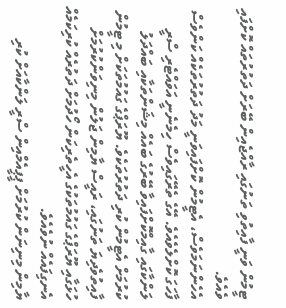ޓީމުން ވަނީ ފާއިތުވި ތަނުގައި ރާއްޖެއިން ބޭރަށް ދަތުރުތައް ކޮށްފައި ވެއެވެ.
އެހެންނަމަވެސް، އެޓީމުން ކޮށްފައިވަނީ މަދު ދަތުރުތަކެއް ކަންވެސް ފާހަގަ ކޮށްލެވެއެވެ. އޭގެ ތެރޭގައިވެސް ހިމެނެނީ އަވައްޓެރި ސްރީ ލަންކާގައި ގާއިމްކޮށްފައިވާ ބޭރުގެ ބައެއް މިޝަންތަކާއި ބައްދަލު ކުރުމަށް އެޓީމުން ކުރި ދަތުރުތަކެވެ. ޔޫރަޕްގެ ގައުމުތަކަށް މި ޓީމުން ފާއިތުވެދިޔަ ތަނުގައި، ރައީސް ޔާމިން ޖަލުން މިނިވަންކުރުމަށް ހުޅަގާއި ޔޫރަޕްގެ ގައުމުތަކުގެ އެހީތެރިކަން ހޯދުމަށް ދަތުރެއް ކުރިކަމެއް އެނގިފައެއް ނުވެއެވެ.
ޔާމިން މިނިނަން ކުރުމަށް ޕީޕީއެމްއިން ސްރީ ލަންކާއަށް ކުރި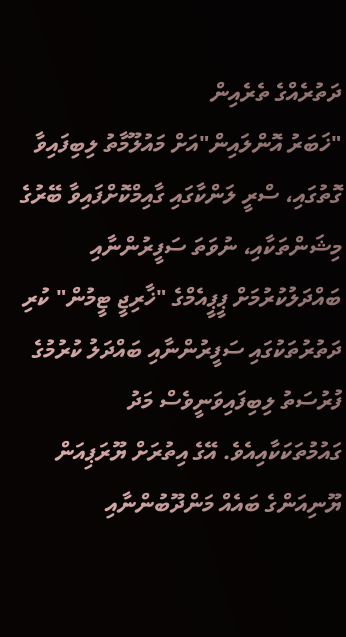ދަތުރެއްގެ ތެރެއިން
"ޚަބަރު އޮންލައިން"އަށް މައުލޫމާތު ލިބިފައިވާ ގޮތުގައި، ސްރީ ލަންކާގައި ގާއިމްކޮށްފައިވާ ބޭރުގެ މިޝަންތަކާއި، ނުވަތަ ސަފީރުންނާއި ބައްދަލުކުރުމަށް ޕީޕީއެމްގެ "ޚާރިޖީ ޓީމުން" ކުރި ދަތުރުތަކުގައި ސަފީރުންނާއި ބައްދަލު ކުރުމުގެ ފުރުސަތު ލިބިފައިވަނީވެސް މަދު ގައުމުތަކަކާއިއެވެ. އޭގެ އިތުރަށް ޔޫރަޕިއަން ޔޫނިއަންގެ ބައެއް މަންދޫބުންނާއި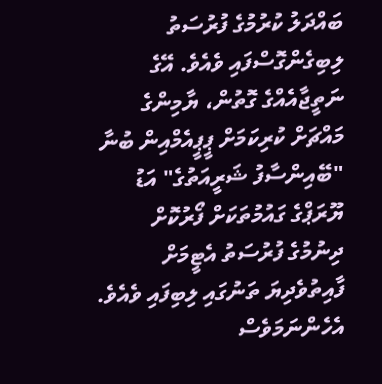ބައްދަލު ކުރުމުގެ ފުރުސަތު ލިބިގެންގޮސްފައި ވެއެވެ. އޭގެ ނަތީޖާއެއްގެ ގޮތުން، ޔާމިންގެ މައްޗަށް ކުރިކަމަށް ޕީޕީއެމްއިން ބުނާ "ބޭއިންސާފު ޝަރީއަތުގެ" އަޑު ޔޫރަޕްގެ ގައުމުތަކަށް ފޯރުކޮށް ދިނުމުގެ ފުރުސަތު އެޓީމަށް ފާއިތުވެދިޔަ ތަނުގައި ލިބިފައި ވެއެވެ.
އެހެންނަމަވެސް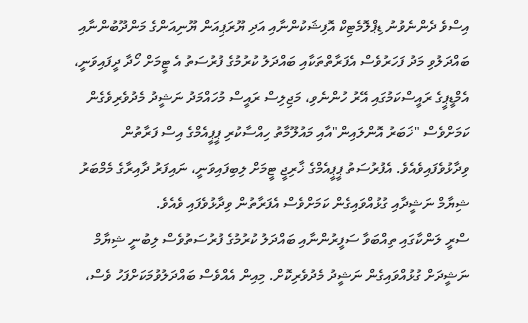އިސްވެ ދެންނެވުނު ޑިޕްލޮމެޓިކް އޮފިޝަކުންނާއި އަދި ޔޫރަޕިއަން ޔޫނިއަންގެ މަންދޫބުންނާއި ބައްދަލުވި މަދު ފަހަރުވެސް އެފަރާތްތަކާއި ބައްދަލު ކުރުމުގެ ފުރުސަތު އެ ޓީމަށް ހޯދާ ދީފައިވަނީ، އެމްޑީޕީގެ ރައީސްކަމުގައި އޭރު ހުންނެވި، މަޖިލިސް ރައީސް މުހައްމަދު ނަޝީދު މެދުވެރިވެގެން ކަމަށްވެސް "ޚަބަރު އޮންލައިން"އާއި މައުލޫމާތު ހިއްސާކުރި ޕީޕީއެމްގެ އިސް ފަރާތުން ވިދާޅުވެފައިވެއެވެ. އެފުރުސަތު ޕީޕީއެމްގެ ޚާރިޖީ ޓީމަށް ލިބިފައިވަނީ، ނައިފަރު ދާއިރާގެ މެމްބަރު ޝިޔާމް ނަޝީދާއި ގުޅުއްވައިގެން ކަމަށްވެސް އެފަރާތުން ވިދާޅުވެފައި ވެއެވެ.
ސްރީ ލަންކާގައި ތިއްބަވާ ސަފީރުންނާއި ބައްދަލު ކުރުމުގެ ފުރުސަތުވެސް ލިބުނީ ޝިޔާމް ނަޝީދަށް ގުޅުއްވައިގެން ނަޝީދު މެދުވެރިކޮށް. މިއިން އެއްވެސް ބައްދަލުވުމަކަށްފަހު ވެސް،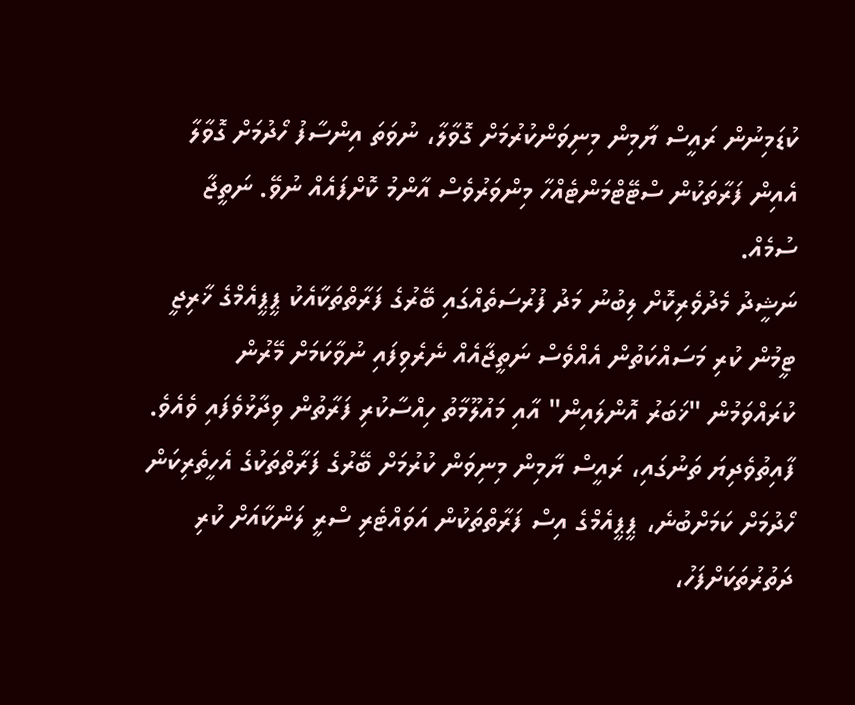ކުޑަމިނުން ރައީސް ޔާމިން މިނިވަންކުރުމަށް ގޮވާލާ، ނުވަތަ އިންސާފު ހޯދުމަށް ގޮވާލާ އެއިން ފަރާތަކުން ސްޓޭޓްމަންޓެއްހާ މިންވަރުވެސް އާންމު ކޮށްފައެއް ނުވޭ. ނަތީޖާ ސުމެއް.
ނަޝީދު މެދުވެރިކޮށް ލިބުނު މަދު ފުރުސަތެއްގައި ބޭރުގެ ފަރާތްތަކާއެކު ޕީޕީއެމްގެ ޚާރިޖީ ޓީމުން ކުރި މަސައްކަތުން އެއްވެސް ނަތީޖާއެއް ނެރެވިފައި ނުވާކަމަށް މޭރުން ކުރައްވަމުން "ޚަބަރު އޮންލައިން" އާއި މައުލޫމާތު ހިއްސާކުރި ފަރާތުން ވިދާޅުވެފައި ވެއެވެ.
ފާއިތުވެދިޔަ ތަނުގައި، ރައީސް ޔާމިން މިނިވަން ކުރުމަށް ބޭރުގެ ފަރާތްތަކުގެ އެހީތެރިކަން ހޯދުމަށް ކަމަށްބުނެ، ޕީޕީއެމްގެ އިސް ފަރާތްތަކުން އަވައްޓެރި ސްރީ ލަންކާއަށް ކުރި ދަތުރުތަކަށްފަހު،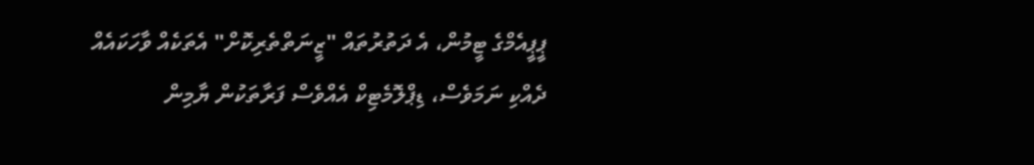ޕީޕީއެމްގެ ޓީމުން، އެ ދަތުރުތައް "ޒީނަތްތެރިކޮށް" އެތަކެއް ވާހަކައެއް ދެއްކި ނަމަވެސް، ޑިޕްލޮމެޓިކް އެއްވެސް ފަރާތަކުން ޔާމިން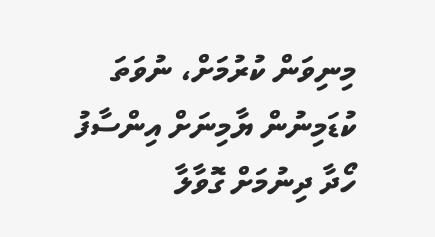މިނިވަން ކުރުމަށް، ނުވަތަ ކުޑަމިނުން ޔާމިނަށް އިންސާފު ހޯދާ ދިނުމަށް ގޮވާލާ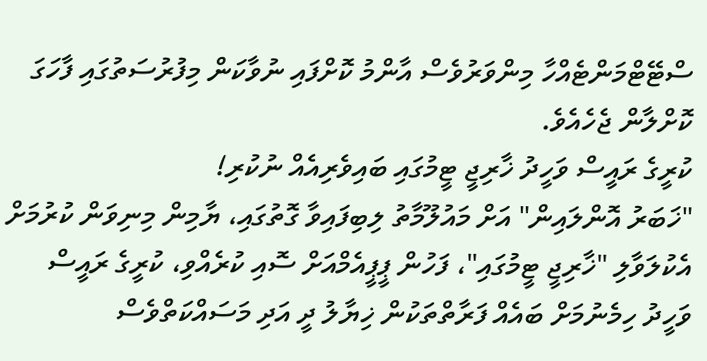ސްޓޭޓްމަންޓެއްހާ މިންވަރުވެސް އާންމު ކޮށްފައި ނުވާކަން މިފުރުސަތުގައި ފާހަގަ ކޮށްލާން ޖެހެއެވެ.
ކުރީގެ ރައީސް ވަހީދު ޚާރިޖީ ޓީމުގައި ބައިވެރިއެއް ނުކުރި!
"ޚަބަރު އޮންލައިން" އަށް މައުލޫމާތު ލިބިފައިވާ ގޮތުގައި، ޔާމިން މިނިވަން ކުރުމަށް އެކުލަވާލި "ޚާރިޖީ ޓީމުގައި"، ފަހުން ޕީޕީއެމްއަށް ސޮއި ކުރެއްވި، ކުރީގެ ރައީސް ވަހީދު ހިމެނުމަށް ބައެއް ފަރާތްތަކުން ޚިޔާލު ދީ އަދި މަސައްކަތްވެސް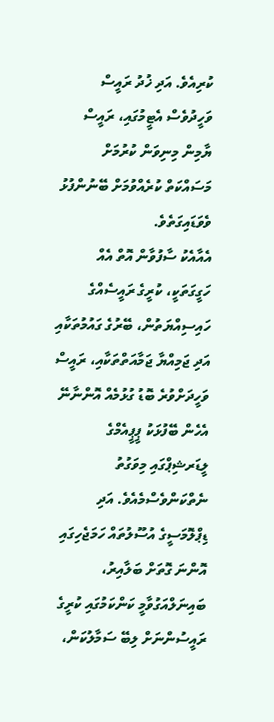ކުރިއެވެ. އަދި ޚުދު ރައީސް ވަހީދުވެސް އެޓީމުގައި، ރައީސް ޔާމިން މިނިވަން ކުރުމަށް މަސައްކަތް ކުރެއްވުމަށް ބޭނުންފުޅު ވެވަޑައިގަތެވެ.
އެއާއެކު ސާފުވާން އޮތް އެއް ހަގީގަތަކީ، ކުރީގެ ރައީސެއްގެ ހައިސިއްޔަތުން، ބޭރުގެ ގައުމުތަކާއި އަދި ޖަމިއްޔާ ޖަމާއަތްތަކާއި، ރައީސް ވަހީދަށްވުރެ ބޮޑު ގުޅުމެއް އޮންނާނޭ އެހެން ބޭފުޅަކު ޕީޕީއެމްގެ ލީޑަރޝިޕްގައި މިވަގުތު ނެތްކަންވެސްމެއެވެ. އަދި ޑިޕްލޮމަސީގެ އުސޫލުތައް ހަމަޖެހިގައި އޮންނަ ގޮތަށް ބަލާއިރު، ބައިނަލްއަގުވާމީ ކަންކަމުގައި ކުރީގެ ރައީސުންނަށް ލިބޭ ސަމާލުކަން،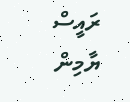ރައީސް ޔާމިން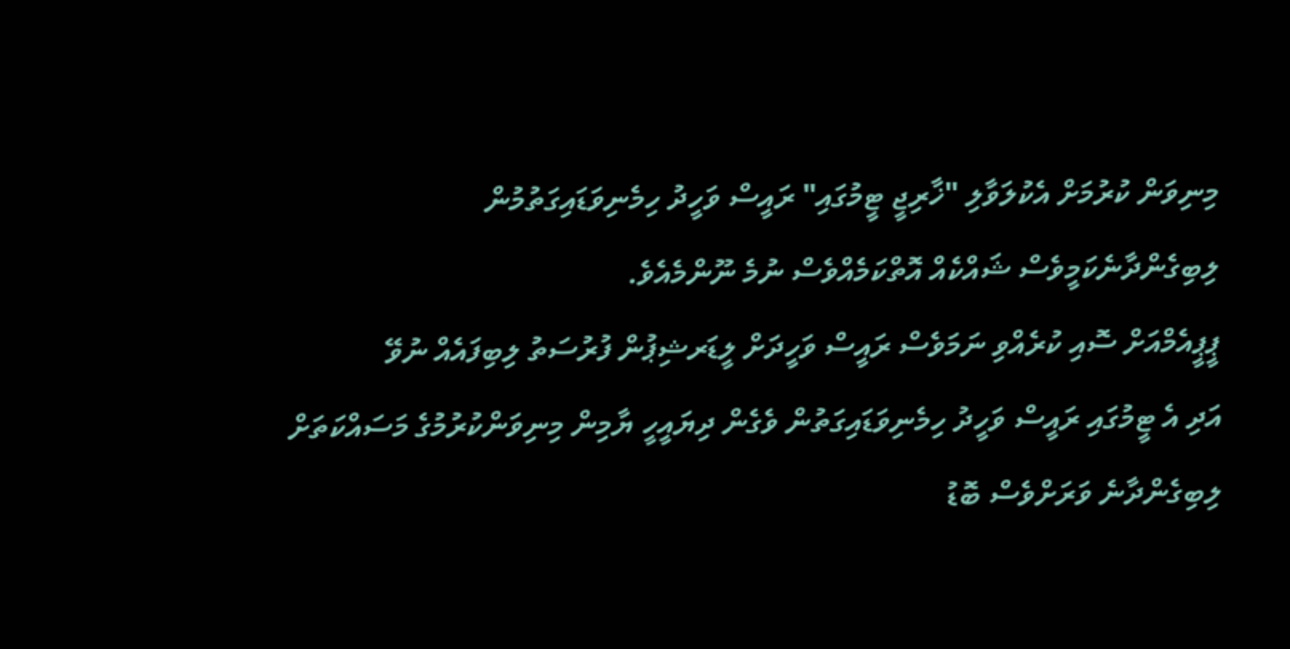މިނިވަން ކުރުމަށް އެކުލަވާލި "ޚާރިޖީ ޓީމުގައި" ރައީސް ވަހީދު ހިމެނިވަޑައިގަތުމުން ލިބިގެންދާނެކަމީވެސް ޝައްކެއް އޮތްކަމެއްވެސް ނުމެ ނޫންމެއެވެ.
ޕީޕީއެމްއަށް ސޮއި ކުރެއްވި ނަމަވެސް ރައީސް ވަހީދަށް ލީޑަރޝިޕުން ފުރުސަތު ލިބިފައެއް ނުވޭ
އަދި އެ ޓީމުގައި ރައީސް ވަހީދު ހިމެނިވަޑައިގަތުން ވެގެން ދިޔައީހީ ޔާމިން މިނިވަންކުރުމުގެ މަސައްކަތަށް ލިބިގެންދާނެ ވަރަށްވެސް ބޮޑު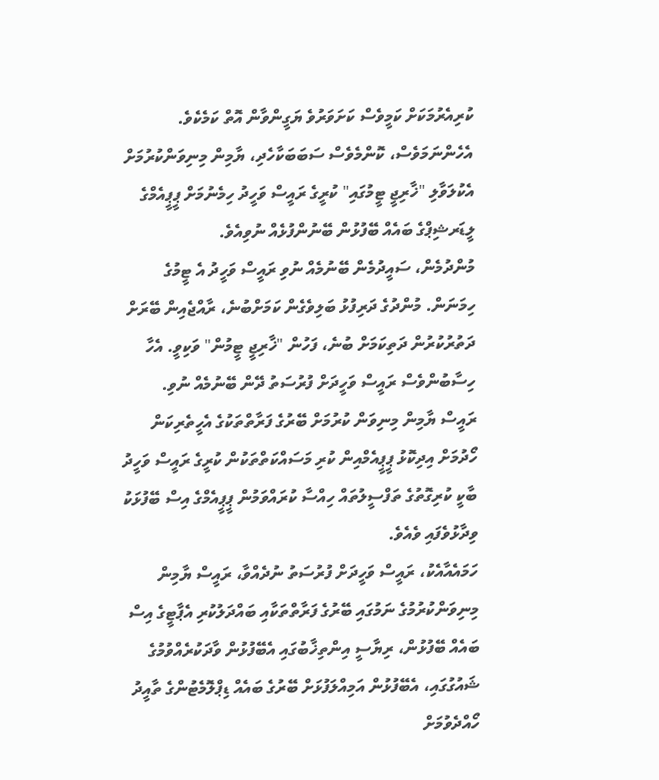ކުރިއެރުމަކަށް ކަމީވެސް ކަށަވަރުވެ ޔަގީންވާން އޮތް ކަމެކެވެ. އެހެންނަމަވެސް، ކޮންމެވެސް ސަބަބަކާހެދި، ޔާމިން މިނިވަންކުރުމަށް އެކުލަވާލި "ޚާރިޖީ ޓީމުގައި" ކުރީގެ ރައީސް ވަހީދު ހިމެނުމަށް ޕީޕީއެމްގެ ލީޑަރޝިޕްގެ ބައެއް ބޭފުޅުން ބޭނުންފުޅެއް ނުވިއެވެ.
މުންދުމެން، ސައީދުމެން ބޭނުމެއް ނުވި ރައީސް ވަހީދު އެ ޓީމުގެ ހިމަނަން. މުންދުގެ ދަރިފުޅު ބަލިވެގެން ކަމަށްބުނެ، ރާއްޖެއިން ބޭރަށް ދަތުރުކުރުން ދަތިކަމަށް ބުނެ، ފަހުން "ޚާރިޖީ ޓީމުން" ވަކިވީ. އެހާ ހިސާބުންވެސް ރައީސް ވަހީދަށް ފުރުސަތު ދޭން ބޭނުމެއް ނުވި.
ރައީސް ޔާމިން މިނިވަން ކުރުމަށް ބޭރުގެ ފަރާތްތަކުގެ އެހީތެރިކަން ހޯދުމަށް އިދިކޮޅު ޕީޕީއެމްއިން ކުރި މަސައްކަތްތަކުން ކުރީގެ ރައީސް ވަހީދު ބާކީ ކުރިގޮތުގެ ތަފްސީލުތައް ހިއްސާ ކުރައްވަމުން ޕީޕީއެމްގެ އިސް ބޭފުޅަކު ވިދާޅުވެފައި ވެއެވެ.
ހަމައެއާއެކު، ރައީސް ވަހީދަށް ފުރުސަތު ނުދެއްވާ، ރައީސް ޔާމިން މިނިވަންކުރުމުގެ ނަމުގައި ބޭރުގެ ފަރާތްތަކާއި ބައްދަލުކުރި އެޕާޓީގެ އިސް ބައެއް ބޭފުޅުން، ރިޔާސީ އިންތިޚާބުގައި އެބޭފުޅުން ވާދަކުރެއްވުމުގެ ޝައުގުގައި، އެބޭފުޅުން އަމިއްލަފުޅަށް ބޭރުގެ ބައެއް ޑިޕްލޮމެޓުންގެ ތާއީދު ހޯއްދެވުމަށް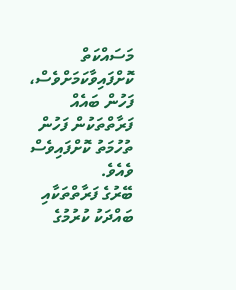މަސައްކަތް ކޮށްފައިވާކަމަށްވެސް، ފަހުން ބައެއް ފަރާތްތަކުން ފަހުން ތުހުމަތު ކޮށްފައިވެސް ވެއެވެ.
ބޭރުގެ ފަރާތްތަކާއި ބައްދަކު ކުރުމުގެ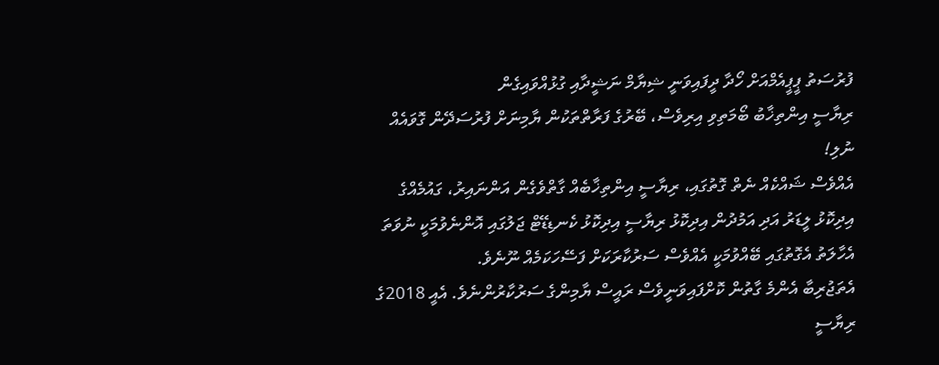ފުރުސަތު ޕީޕީއެމްއަށް ހޯދާ ދީފައިވަނީ ޝިޔާމް ނަޝީދާއި ގުޅުއްވައިގެން
ރިޔާސީ އިންތިޚާބު ބޯމަތިވި އިރިވެސް، ބޭރުގެ ފަރާތްތަކުން ޔާމިނަށް ފުރުސަދޭން ގޮވައެއް ނުލި!
އެއްވެސް ޝައްކެއް ނެތް ގޮތުގައި، ރިޔާސީ އިންތިޚާބެއް ގާތްވެގެން އަންނައިރު، ގައުމެއްގެ އިދިކޮޅު ލީޑަރު އަދި އަމުދުން އިދިކޮޅު ރިޔާސީ އިދިކޮޅު ކެނޑިޑޭޓް ޖަލުގައި އޮންނެވުމަކީ ނުވަތަ އެހާލަތު އެގޮތުގައި ބޭއްވުމަކީ އެއްވެސް ސަރުކާރަކަށް ފަސޭހަކަމެއް ނޫނެވެ.
އެތަޖުރިބާ އެންމެ ގާތުން ކޮށްފައިވަނީވެސް ރައީސް ޔާމިންގެ ސަރުކާރުންނެވެ. އެއީ 2018ގެ ރިޔާސީ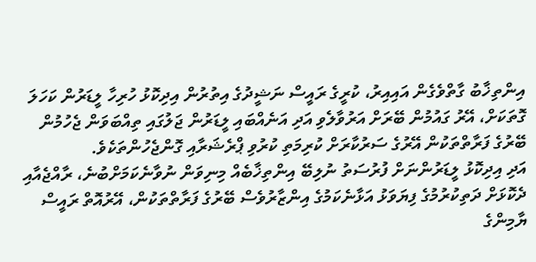އިންތިޚާބު ގާތްވެގެން އައިއިރު، ކުރީގެ ރައީސް ނަޝީދުގެ އިތުރުން އިދިކޮޅު ހުރިހާ ލީޑަރުން ކަހަލަ ގޮތަކަށް، އޭރު ގައުމުން ބޭރަށް އަރުވާލެވި އަދި އަނެއްބައި ލީޑަރުން ޖަލުގައި ތިއްބަވަން ޖެހުމުން ބޭރުގެ ފަރާތްތަކުން އޭރުގެ ސަރުކާރަށް ކުރިމަތި ކުރުވި ޕްރެޝަރާއި ގޮންޖެހުންތަކެވެ.
އަދި އިދިކޮޅު ލީޑަރުންނަށް ފުރުސަތު ނުލިބޭ އިންތިޚާބެއް މިނިވަން ނުވާނެކަމަށްބުނެ، ރާއްޖެއާއި ދެކޮޅަށް ދަތިކުރުމުގެ ފިޔަވަޅު އަޅާނެކަމުގެ އިންޒާރުވެސް ބޭރުގެ ފަރާތްތަކުން، އޭރުއޮތް ރައީސް ޔާމިންގެ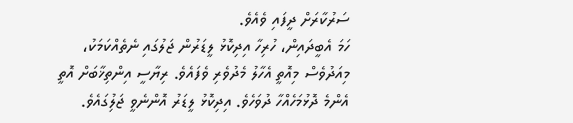ސަރުކާރަށް ދީފައި ވެއެވެ.
ހަމަ އެބީދައިން، ހުރިހާ އިދިކޮޅު ލީޑަރުން ޖަލުގައި ނެތެއްކަމަކު، މިއަދުވެސް މިއޮތީ އެހާލު މެދުވެރި ވެފައެވެ. ރިޔާސީ އިންތިޚާބަށް އޮތީ އެންމެ ދޮޅުމަހެއްހާ ދުވަހެވެ. އިދިކޮޅު ލީޑަރު އޮންނެވީ ޖަލިުގައެވެ.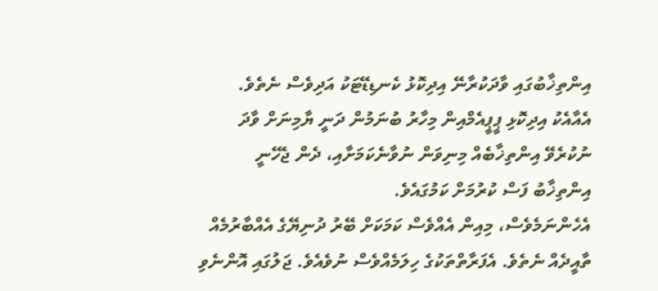އިންތިޚާބުގައި ވާދަކުރާނޭ އިދިކޮޅު ކެނޑިޑޭޓަކު އަދިވެސް ނެތެވެ. އެއާއެކު އިދިކޮޅި ޕީޕީއެމްއިން މިހާރު ބުނަމުން ދަނީ ޔާމިނަށް ވާދަ ނުކުރެވޭ އިންތިޚާބެއް މިނިވަން ނުވާނެކަމަށާއި، ދެން ޖެހޭނީ އިންތިޚާބު ފަސް ކުރުމަށް ކަމުގައެވެ.
އެހެންނަމެވެސް، މިއިން އެއްވެސް ކަމަކަށް ބޭރު ދުނިޔޭގެ އެއްބާރުމެއް ތާއީދެއް ނެތެވެ. އެފަރާތްތަކުގެ ހިލަމެއްވެސް ނުވެއެވެ. ޖަލުގައި އޮންނެވި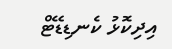އިދިކޮޅު ކެނޑިޑޭޓް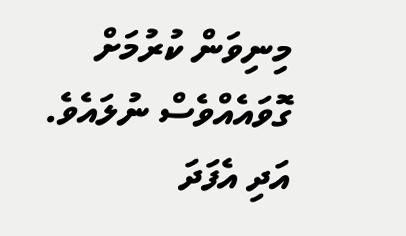މިނިވަން ކުރުމަށް ގޮވައެއްވެސް ނުލައެވެ. އަދި އެފަދަ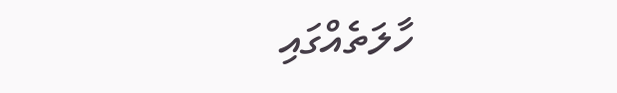ހާލަތެއްގައި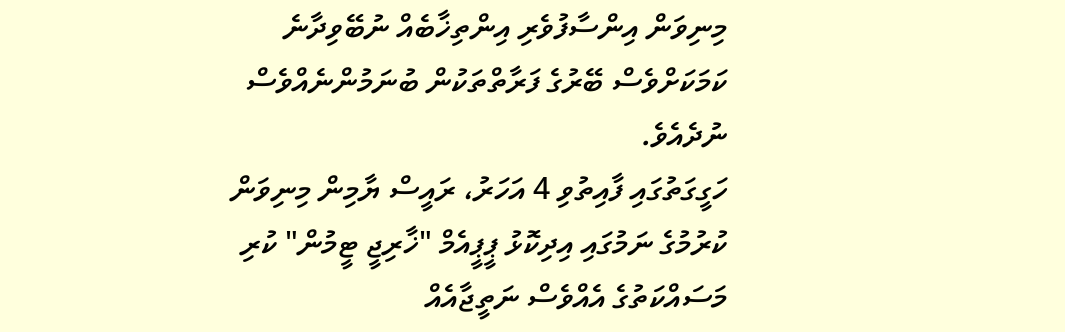މިނިވަން އިންސާފުވެރި އިންތިޚާބެއް ނުބޭވިދާނެ ކަމަކަށްވެސް ބޭރުގެ ފަރާތްތަކުން ބުނަމުންނެއްވެސް ނުދެއެވެ.
ހަގީގަތުގައި ފާއިތުވި 4 އަހަރު، ރައީސް ޔާމިން މިނިވަން ކުރުމުގެ ނަމުގައި އިދިކޮޅު ޕީޕީއެމް "ޚާރިޖީ ޓީމުން" ކުރި މަސައްކަތުގެ އެއްވެސް ނަތީޖާއެއް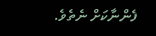ފެންނާކަށް ނެތެވެ.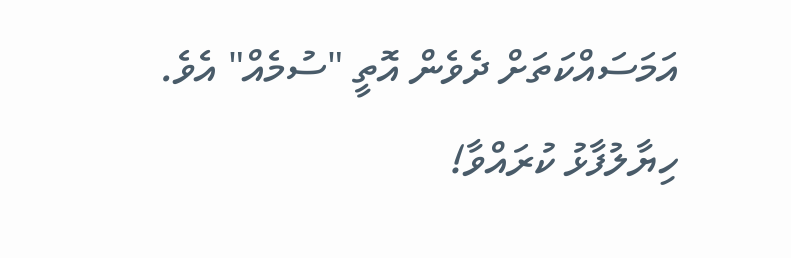އަމަސައްކަތަށް ދެވެން އޮތީ "ސުމެއް" އެވެ.
ހިޔާލުފާޅު ކުރައްވާ!